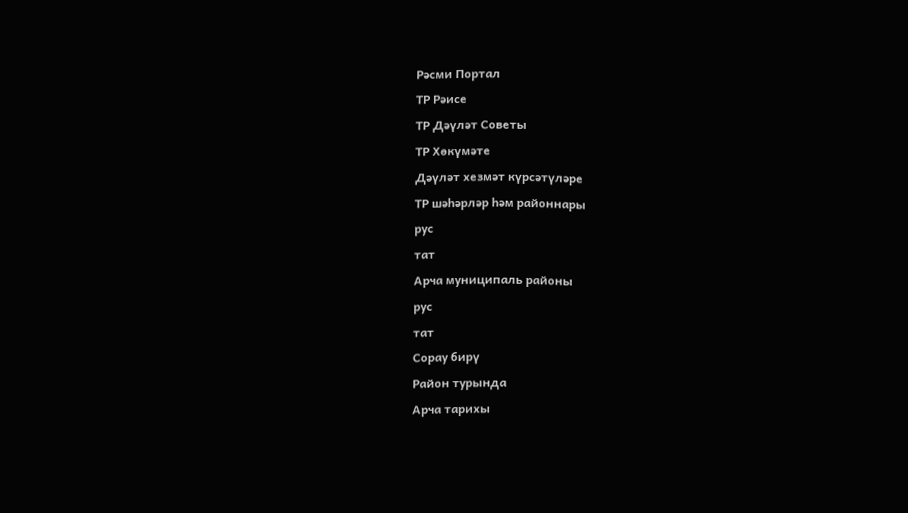Рәсми Портал
ТР Рәисе
ТР Дәүләт Советы
ТР Хөкүмәте
Дәүләт хезмәт күрсәтүләре
ТР шәһәрләр һәм районнары
рус
тат
Арча муниципаль районы
рус
тат
Сорау бирү
Район турында
Арча тарихы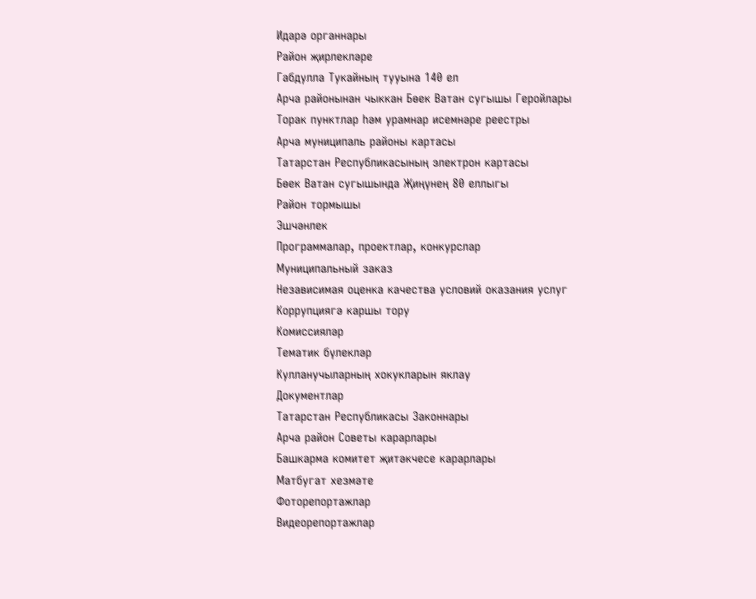Идарә органнары
Район җирлекләре
Габдулла Тукайның тууына 140 ел
Арча районынан чыккан Бөек Ватан сугышы Геройлары
Торак пунктлар һәм урамнар исемнәре реестры
Арча муниципаль районы картасы
Татарстан Республикасының электрон картасы
Бөек Ватан сугышында Җиңүнең 80 еллыгы
Район тормышы
Эшчәнлек
Программалар, проектлар, конкурслар
Муниципальный заказ
Независимая оценка качества условий оказания услуг
Коррупциягә каршы тору
Комиссияләр
Тематик бүлекләр
Кулланучыларның хокукларын яклау
Документлар
Татарстан Республикасы Законнары
Арча район Советы карарлары
Башкарма комитет җитәкчесе карарлары
Матбугат хезмәте
Фоторепортажлар
Видеорепортажлар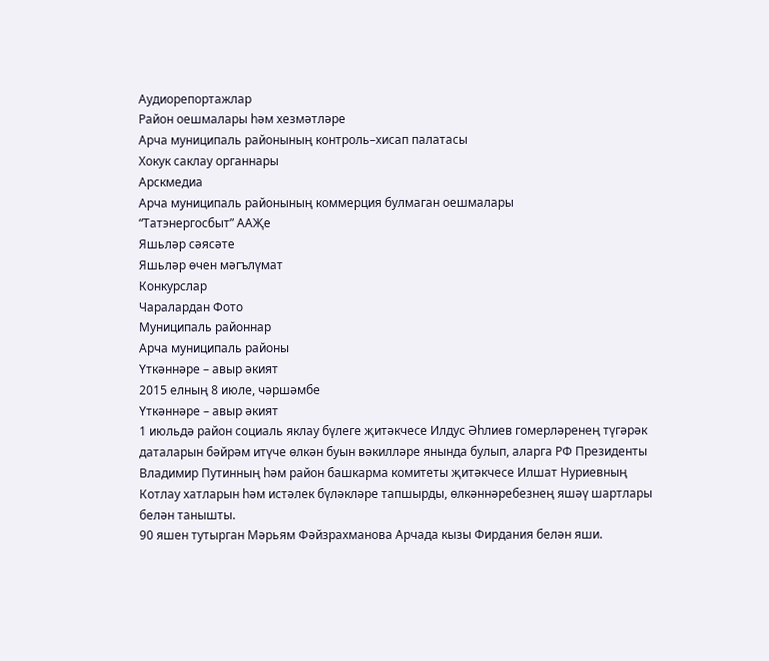Аудиорепортажлар
Район оешмалары һәм хезмәтләре
Арча муниципаль районының контроль–хисап палатасы
Хокук саклау органнары
Арскмедиа
Арча муниципаль районының коммерция булмаган оешмалары
“Татэнергосбыт” ААҖе
Яшьләр сәясәте
Яшьләр өчен мәгълүмат
Конкурслар
Чаралардан Фото
Муниципаль районнар
Арча муниципаль районы
Үткәннәре – авыр әкият
2015 елның 8 июле, чәршәмбе
Үткәннәре – авыр әкият
1 июльдә район социаль яклау бүлеге җитәкчесе Илдус Әһлиев гомерләренең түгәрәк даталарын бәйрәм итүче өлкән буын вәкилләре янында булып, аларга РФ Президенты Владимир Путинның һәм район башкарма комитеты җитәкчесе Илшат Нуриевның Котлау хатларын һәм истәлек бүләкләре тапшырды, өлкәннәребезнең яшәү шартлары белән танышты.
90 яшен тутырган Мәрьям Фәйзрахманова Арчада кызы Фирдания белән яши.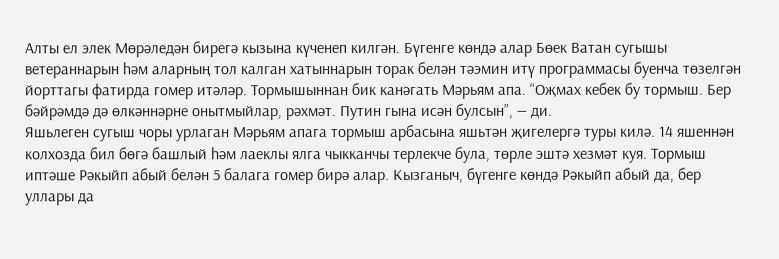Алты ел элек Мөрәледән бирегә кызына күченеп килгән. Бүгенге көндә алар Бөек Ватан сугышы ветераннарын һәм аларның тол калган хатыннарын торак белән тәэмин итү программасы буенча төзелгән йорттагы фатирда гомер итәләр. Тормышыннан бик канәгать Мәрьям апа. “Оҗмах кебек бу тормыш. Бер бәйрәмдә дә өлкәннәрне онытмыйлар, рәхмәт. Путин гына исән булсын”, — ди.
Яшьлеген сугыш чоры урлаган Мәрьям апага тормыш арбасына яшьтән җигелергә туры килә. 14 яшеннән колхозда бил бөгә башлый һәм лаеклы ялга чыкканчы терлекче була, төрле эштә хезмәт куя. Тормыш иптәше Рәкыйп абый белән 5 балага гомер бирә алар. Кызганыч, бүгенге көндә Рәкыйп абый да, бер уллары да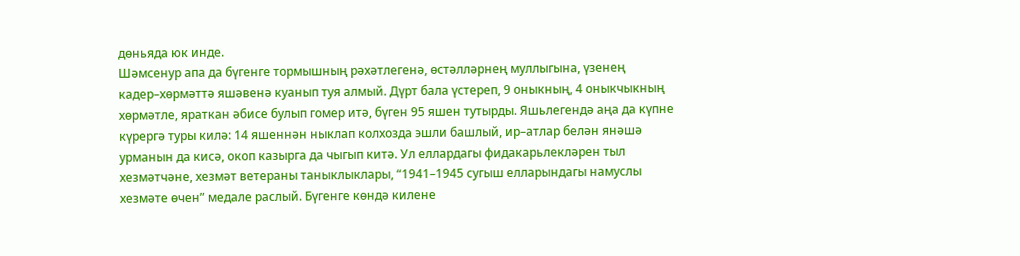дөньяда юк инде.
Шәмсенур апа да бүгенге тормышның рәхәтлегенә, өстәлләрнең муллыгына, үзенең кадер–хөрмәттә яшәвенә куанып туя алмый. Дүрт бала үстереп, 9 оныкның, 4 оныкчыкның хөрмәтле, яраткан әбисе булып гомер итә, бүген 95 яшен тутырды. Яшьлегендә аңа да күпне күрергә туры килә: 14 яшеннән ныклап колхозда эшли башлый, ир–атлар белән янәшә урманын да кисә, окоп казырга да чыгып китә. Ул еллардагы фидакарьлекләрен тыл хезмәтчәне, хезмәт ветераны таныклыклары, “1941–1945 сугыш елларындагы намуслы хезмәте өчен” медале раслый. Бүгенге көндә килене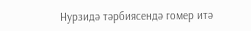Нурзидә тәрбиясендә гомер итә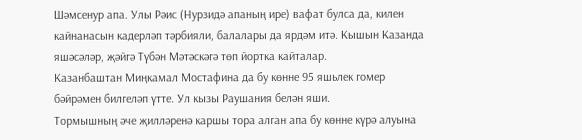Шәмсенур апа. Улы Рәис (Нурзидә апаның ире) вафат булса да, килен кайнанасын кадерләп тәрбияли, балалары да ярдәм итә. Кышын Казанда яшәсәләр, җәйгә Түбән Мәтәскәгә төп йортка кайталар.
Казанбаштан Миңкамал Мостафина да бу көнне 95 яшьлек гомер бәйрәмен билгеләп үтте. Ул кызы Раушания белән яши.
Тормышның әче җилләренә каршы тора алган апа бу көнне күрә алуына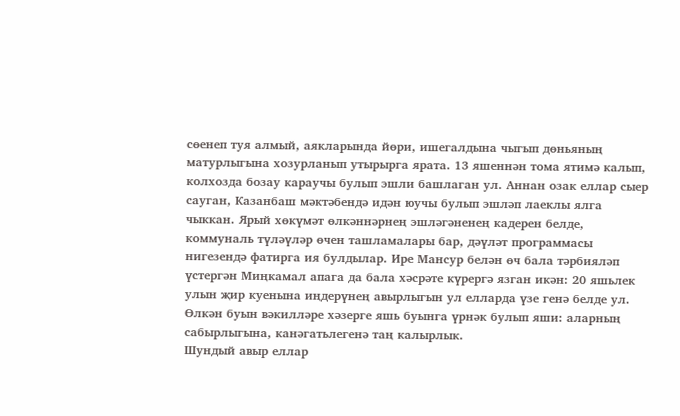сөенеп туя алмый, аякларында йөри, ишегалдына чыгып дөньяның матурлыгына хозурланып утырырга ярата. 13 яшеннән тома ятимә калып, колхозда бозау караучы булып эшли башлаган ул. Аннан озак еллар сыер сауган, Казанбаш мәктәбендә идән юучы булып эшләп лаеклы ялга чыккан. Ярый хөкүмәт өлкәннәрнең эшләгәненең кадерен белде, коммуналь түләүләр өчен ташламалары бар, дәүләт программасы нигезендә фатирга ия булдылар. Ире Мансур белән өч бала тәрбияләп үстергән Миңкамал апага да бала хәсрәте күрергә язган икән: 20 яшьлек улын җир куенына иңдерүнең авырлыгын ул елларда үзе генә белде ул.
Өлкән буын вәкилләре хәзерге яшь буынга үрнәк булып яши: аларның сабырлыгына, канәгатьлегенә таң калырлык.
Шундый авыр еллар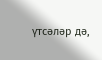үтсәләр дә,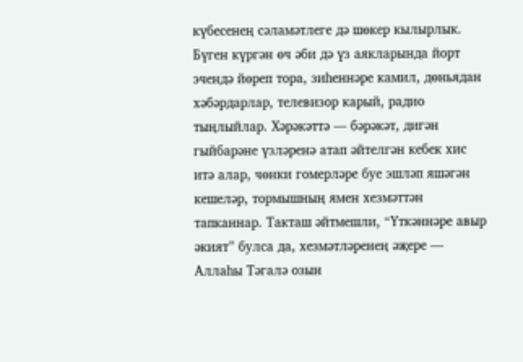күбесенең сәламәтлеге дә шөкер кылырлык.
Бүген күргән өч әби дә үз аякларында йорт эчендә йөреп тора, зиһеннәре камил, дөньядан хәбәрдарлар, телевизор карый, радио тыңлыйлар. Хәрәкәттә — бәрәкәт, дигән гыйбарәне үзләренә атап әйтелгән кебек хис итә алар, чөнки гомерләре буе эшләп яшәгән кешеләр, тормышның ямен хезмәттән тапканнар. Такташ әйтмешли, “Үткәннәре авыр әкият” булса да, хезмәтләренең әҗере — Аллаһы Тәгалә озын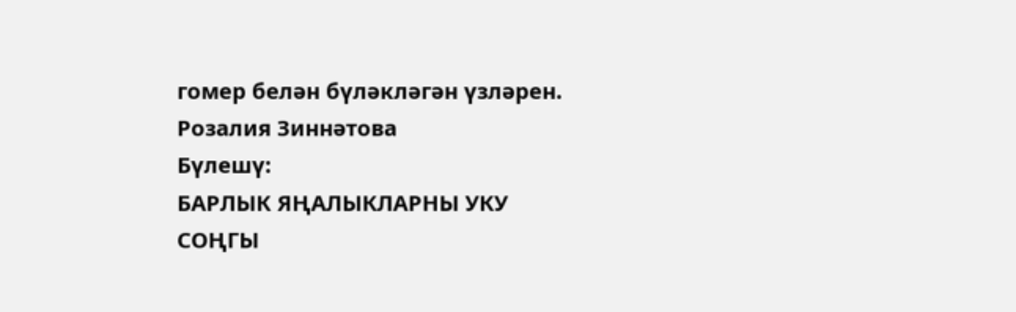гомер белән бүләкләгән үзләрен.
Розалия Зиннәтова
Бүлешү:
БАРЛЫК ЯҢАЛЫКЛАРНЫ УКУ
СОҢГЫ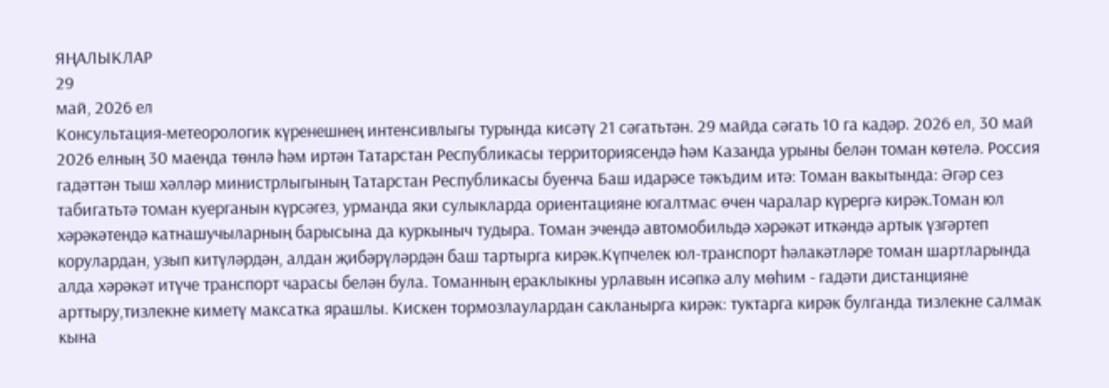ЯҢАЛЫКЛАР
29
май, 2026 ел
Консультация-метеорологик күренешнең интенсивлыгы турында кисәтү 21 сәгатьтән. 29 майда сәгать 10 га кадәр. 2026 ел, 30 май
2026 елның 30 маенда төнлә һәм иртән Татарстан Республикасы территориясендә һәм Казанда урыны белән томан көтелә. Россия гадәттән тыш хәлләр министрлыгының Татарстан Республикасы буенча Баш идарәсе тәкъдим итә: Томан вакытында: Әгәр сез табигатьтә томан куерганын күрсәгез, урманда яки сулыкларда ориентацияне югалтмас өчен чаралар күрергә кирәк.Томан юл хәрәкәтендә катнашучыларның барысына да куркыныч тудыра. Томан эчендә автомобильдә хәрәкәт иткәндә артык үзгәртеп корулардан, узып китүләрдән, алдан җибәрүләрдән баш тартырга кирәк.Күпчелек юл-транспорт һәлакәтләре томан шартларында алда хәрәкәт итүче транспорт чарасы белән була. Томанның ераклыкны урлавын исәпкә алу мөһим - гадәти дистанцияне арттыру,тизлекне киметү максатка ярашлы. Кискен тормозлаулардан сакланырга кирәк: туктарга кирәк булганда тизлекне салмак кына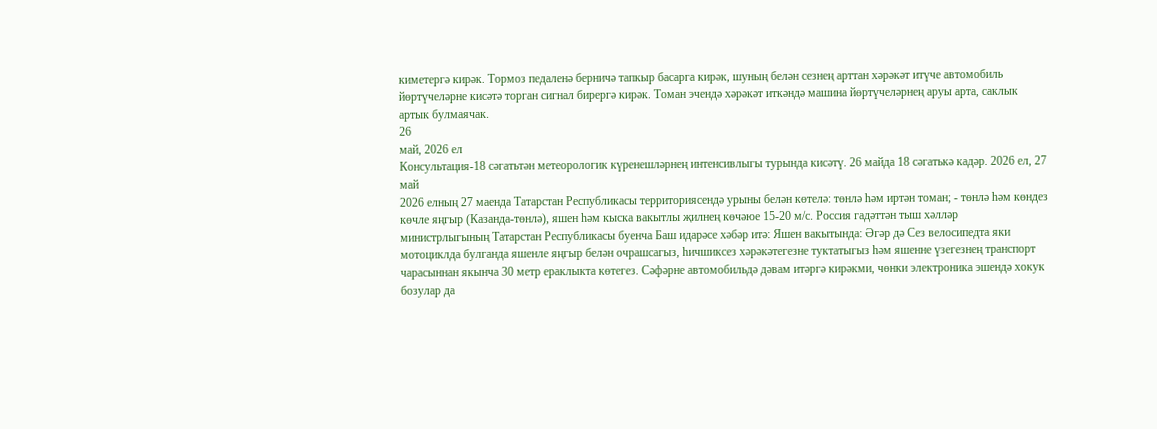киметергә кирәк. Тормоз педаленә берничә тапкыр басарга кирәк, шуның белән сезнең арттан хәрәкәт итүче автомобиль йөртүчеләрне кисәтә торган сигнал бирергә кирәк. Томан эчендә хәрәкәт иткәндә машина йөртүчеләрнең аруы арта, саклык артык булмаячак.
26
май, 2026 ел
Консультация-18 сәгатьтән метеорологик күренешләрнең интенсивлыгы турында кисәтү. 26 майда 18 сәгатькә кадәр. 2026 ел, 27 май
2026 елның 27 маенда Татарстан Республикасы территориясендә урыны белән көтелә: төнлә һәм иртән томан; - төнлә һәм көндез көчле яңгыр (Казанда-төнлә), яшен һәм кыска вакытлы җилнең көчәюе 15-20 м/с. Россия гадәттән тыш хәлләр министрлыгының Татарстан Республикасы буенча Баш идарәсе хәбәр итә: Яшен вакытында: Әгәр дә Сез велосипедта яки мотоциклда булганда яшенле яңгыр белән очрашсагыз, һичшиксез хәрәкәтегезне туктатыгыз һәм яшенне үзегезнең транспорт чарасыннан якынча 30 метр ераклыкта көтегез. Сәфәрне автомобильдә дәвам итәргә кирәкми, чөнки электроника эшендә хокук бозулар да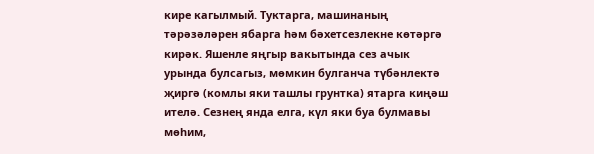кире кагылмый. Туктарга, машинаның тәрәзәләрен ябарга һәм бәхетсезлекне көтәргә кирәк. Яшенле яңгыр вакытында сез ачык урында булсагыз, мөмкин булганча түбәнлектә җиргә (комлы яки ташлы грунтка) ятарга киңәш ителә. Сезнең янда елга, күл яки буа булмавы мөһим,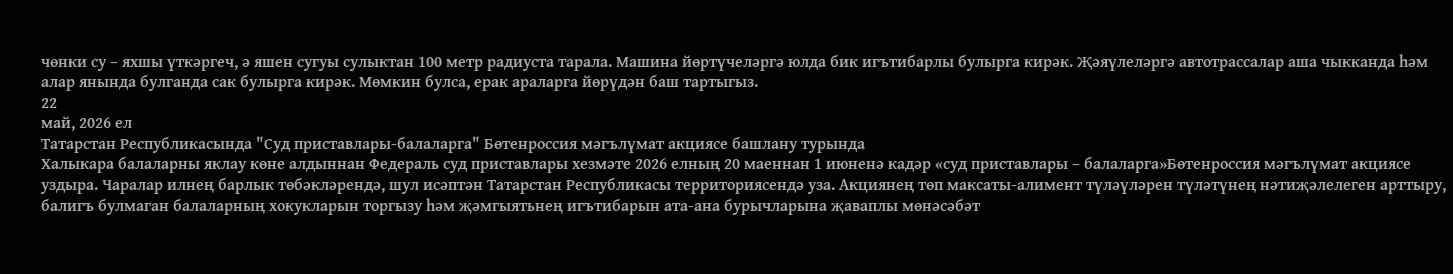чөнки су – яхшы үткәргеч, ә яшен сугуы сулыктан 100 метр радиуста тарала. Машина йөртүчеләргә юлда бик игътибарлы булырга кирәк. Җәяүлеләргә автотрассалар аша чыкканда һәм алар янында булганда сак булырга кирәк. Мөмкин булса, ерак араларга йөрүдән баш тартыгыз.
22
май, 2026 ел
Татарстан Республикасында "Суд приставлары-балаларга" Бөтенроссия мәгълүмат акциясе башлану турында
Халыкара балаларны яклау көне алдыннан Федераль суд приставлары хезмәте 2026 елның 20 маеннан 1 июненә кадәр «суд приставлары – балаларга»Бөтенроссия мәгълүмат акциясе уздыра. Чаралар илнең барлык төбәкләрендә, шул исәптән Татарстан Республикасы территориясендә уза. Акциянең төп максаты-алимент түләүләрен түләтүнең нәтиҗәлелеген арттыру, балигъ булмаган балаларның хокукларын торгызу һәм җәмгыятьнең игътибарын ата-ана бурычларына җаваплы мөнәсәбәт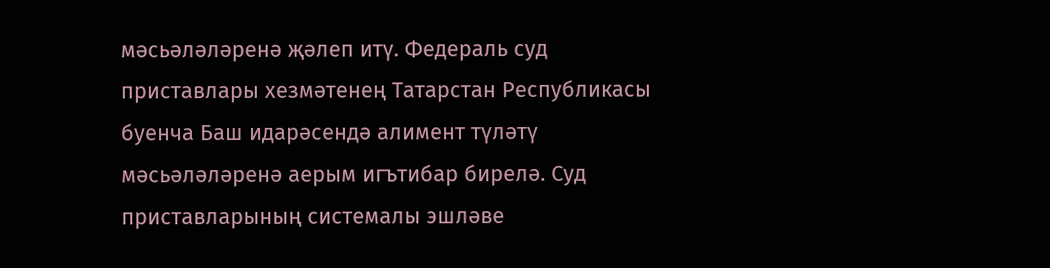мәсьәләләренә җәлеп итү. Федераль суд приставлары хезмәтенең Татарстан Республикасы буенча Баш идарәсендә алимент түләтү мәсьәләләренә аерым игътибар бирелә. Суд приставларының системалы эшләве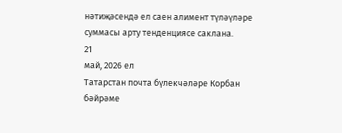нәтиҗәсендә ел саен алимент түләүләре суммасы арту тенденциясе саклана.
21
май, 2026 ел
Татарстан почта бүлекчәләре Корбан бәйрәме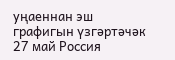уңаеннан эш графигын үзгәртәчәк
27 май Россия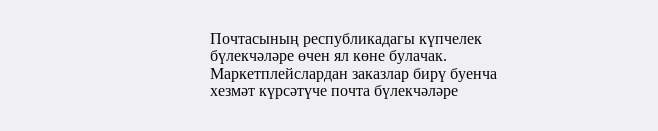Почтасының республикадагы күпчелек бүлекчәләре өчен ял көне булачак. Маркетплейслардан заказлар бирү буенча хезмәт күрсәтүче почта бүлекчәләре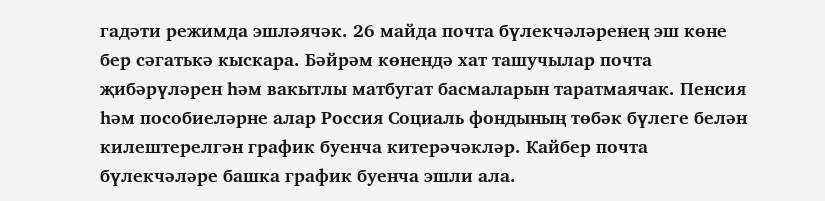гадәти режимда эшләячәк. 26 майда почта бүлекчәләренең эш көне бер сәгатькә кыскара. Бәйрәм көнендә хат ташучылар почта җибәрүләрен һәм вакытлы матбугат басмаларын таратмаячак. Пенсия һәм пособиеләрне алар Россия Социаль фондының төбәк бүлеге белән килештерелгән график буенча китерәчәкләр. Кайбер почта бүлекчәләре башка график буенча эшли ала.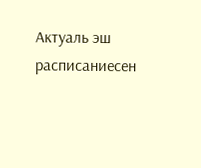Актуаль эш расписаниесен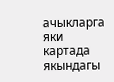ачыкларга яки картада якындагы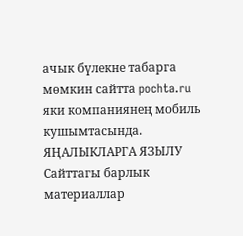ачык бүлекне табарга мөмкин сайтта pochta.ru яки компаниянең мобиль кушымтасында.
ЯҢАЛЫКЛАРГА ЯЗЫЛУ
Сайттагы барлык материаллар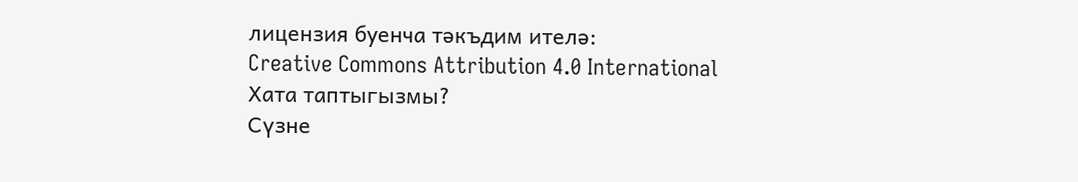лицензия буенча тәкъдим ителә:
Creative Commons Attribution 4.0 International
Хата таптыгызмы?
Сүзне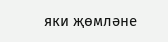яки җөмләне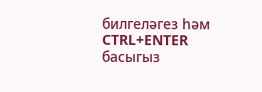билгеләгез һәм CTRL+ENTER басыгыз